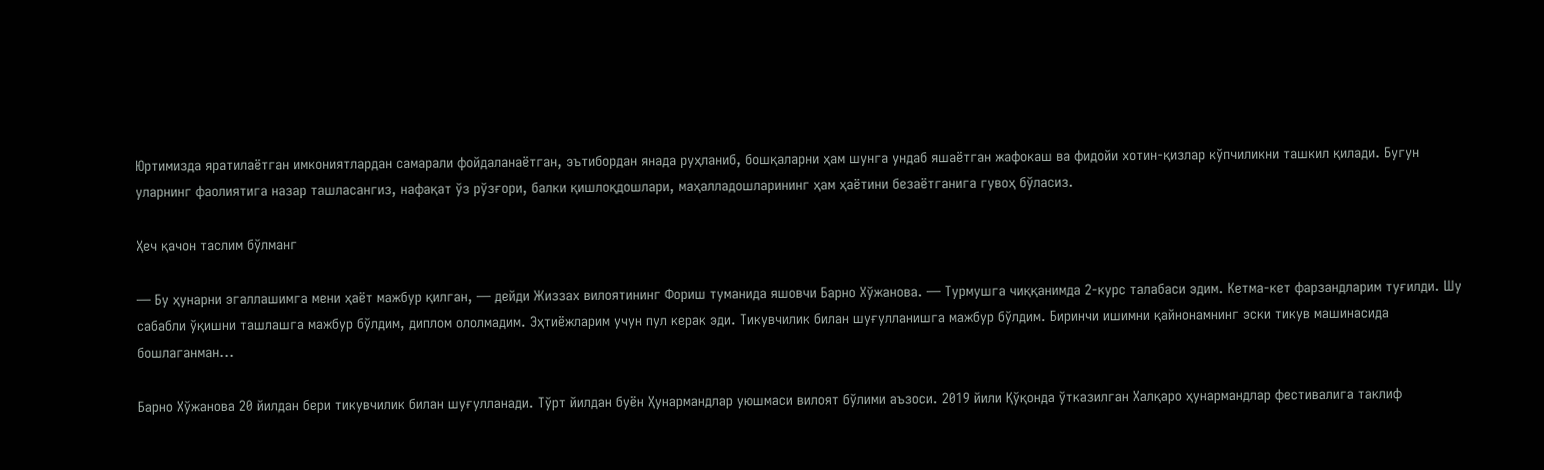Юртимизда яратилаётган имкониятлардан самарали фойдаланаётган, эътибордан янада руҳланиб, бошқаларни ҳам шунга ундаб яшаётган жафокаш ва фидойи хотин-қизлар кўпчиликни ташкил қилади. Бугун уларнинг фаолиятига назар ташласангиз, нафақат ўз рўзғори, балки қишлоқдошлари, маҳалладошларининг ҳам ҳаётини безаётганига гувоҳ бўласиз.

Ҳеч қачон таслим бўлманг

— Бу ҳунарни эгаллашимга мени ҳаёт мажбур қилган, — дейди Жиззах вилоятининг Фориш туманида яшовчи Барно Хўжанова. — Турмушга чиққанимда 2-курс талабаси эдим. Кетма-кет фарзандларим туғилди. Шу сабабли ўқишни ташлашга мажбур бўлдим, диплом ололмадим. Эҳтиёжларим учун пул керак эди. Тикувчилик билан шуғулланишга мажбур бўлдим. Биринчи ишимни қайнонамнинг эски тикув машинасида бошлаганман...

Барно Хўжанова 20 йилдан бери тикувчилик билан шуғулланади. Тўрт йилдан буён Ҳунармандлар уюшмаси вилоят бўлими аъзоси. 2019 йили Қўқонда ўтказилган Халқаро ҳунармандлар фестивалига таклиф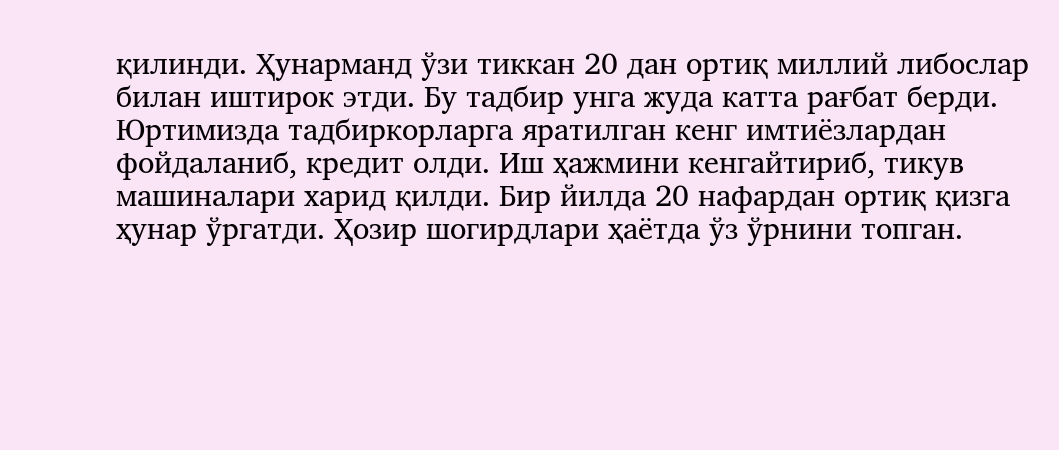қилинди. Ҳунарманд ўзи тиккан 20 дан ортиқ миллий либослар билан иштирок этди. Бу тадбир унга жуда катта рағбат берди. Юртимизда тадбиркорларга яратилган кенг имтиёзлардан фойдаланиб, кредит олди. Иш ҳажмини кенгайтириб, тикув машиналари харид қилди. Бир йилда 20 нафардан ортиқ қизга ҳунар ўргатди. Ҳозир шогирдлари ҳаётда ўз ўрнини топган.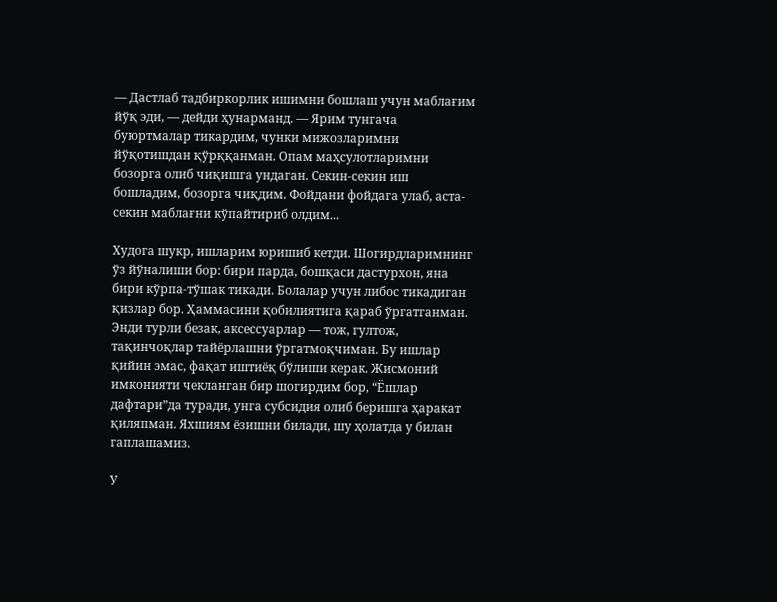— Дастлаб тадбиркорлик ишимни бошлаш учун маблағим йўқ эди, — дейди ҳунарманд. — Ярим тунгача буюртмалар тикардим, чунки мижозларимни йўқотишдан қўрққанман. Опам маҳсулотларимни бозорга олиб чиқишга ундаган. Секин-секин иш бошладим, бозорга чиқдим. Фойдани фойдага улаб, аста-секин маблағни кўпайтириб олдим...

Худога шукр, ишларим юришиб кетди. Шогирдларимнинг ўз йўналиши бор: бири парда, бошқаси дастурхон, яна бири кўрпа-тўшак тикади. Болалар учун либос тикадиган қизлар бор. Ҳаммасини қобилиятига қараб ўргатганман. Энди турли безак, аксессуарлар — тож, гултож, тақинчоқлар тайёрлашни ўргатмоқчиман. Бу ишлар қийин эмас, фақат иштиёқ бўлиши керак. Жисмоний имконияти чекланган бир шогирдим бор, “Ёшлар дафтари”да туради, унга субсидия олиб беришга ҳаракат қиляпман. Яхшиям ёзишни билади, шу ҳолатда у билан гаплашамиз.

У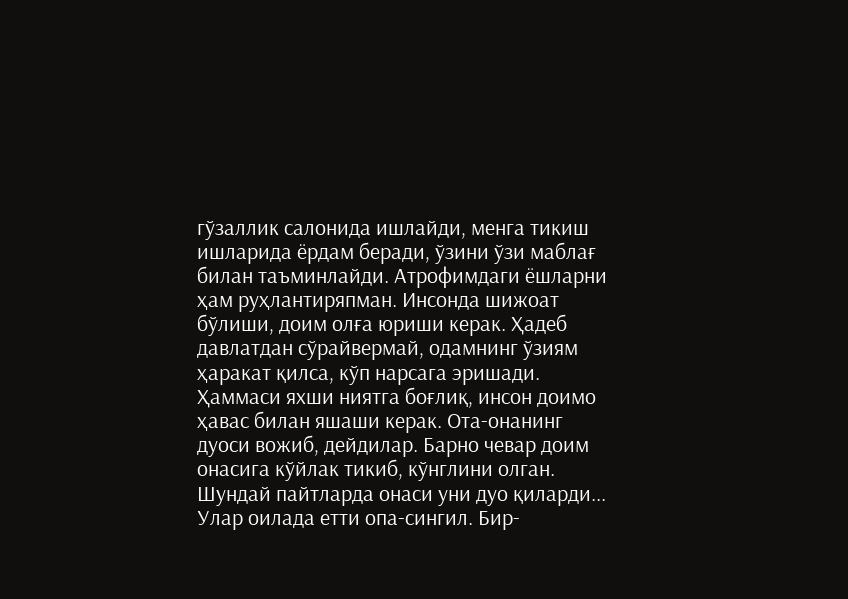гўзаллик салонида ишлайди, менга тикиш ишларида ёрдам беради, ўзини ўзи маблағ билан таъминлайди. Атрофимдаги ёшларни ҳам руҳлантиряпман. Инсонда шижоат бўлиши, доим олға юриши керак. Ҳадеб давлатдан сўрайвермай, одамнинг ўзиям ҳаракат қилса, кўп нарсага эришади. Ҳаммаси яхши ниятга боғлиқ, инсон доимо ҳавас билан яшаши керак. Ота-онанинг дуоси вожиб, дейдилар. Барно чевар доим онасига кўйлак тикиб, кўнглини олган. Шундай пайтларда онаси уни дуо қиларди... Улар оилада етти опа-сингил. Бир-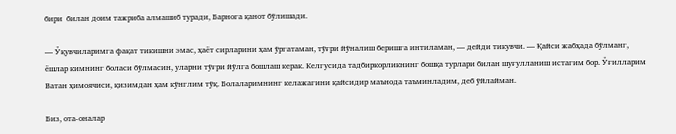бири  билан доим тажриба алмашиб туради, Барнога қанот бўлишади.

— Ўқувчиларимга фақат тикишни эмас, ҳаёт сирларини ҳам ўргатаман, тўғри йўналиш беришга интиламан, — дейди тикувчи. — Қайси жабҳада бўлманг, ёшлар кимнинг боласи бўлмасин, уларни тўғри йўлга бошлаш керак. Келгусида тадбиркорликнинг бошқа турлари билан шуғулланиш истагим бор. Ўғилларим Ватан ҳимоячиси, қизимдан ҳам кўнглим тўқ. Болаларимнинг келажагини қайсидир маънода таъминладим, деб ўйлайман.

Биз, ота-оналар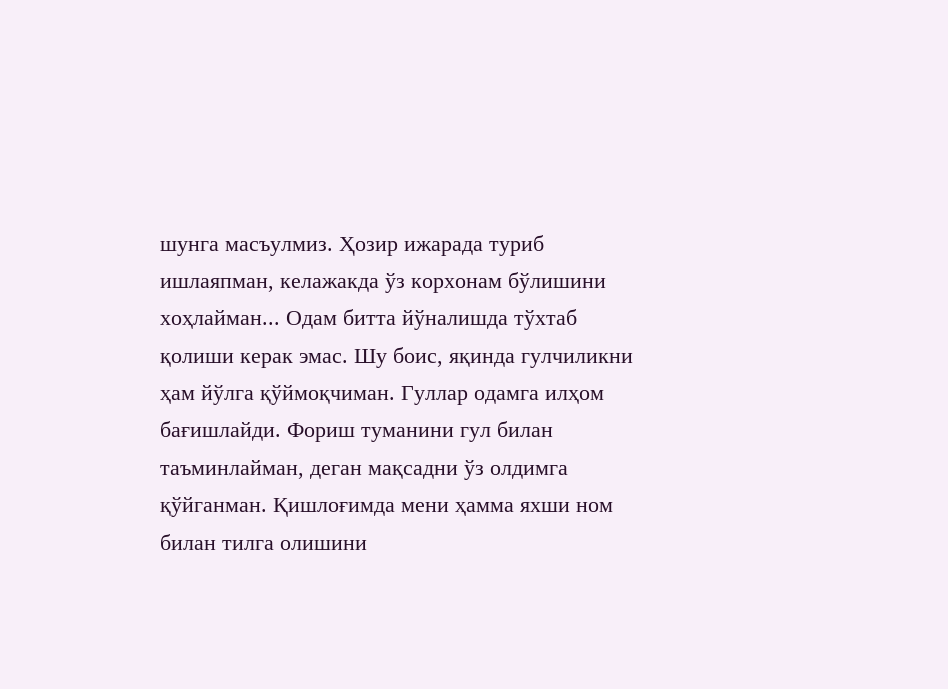шунга масъулмиз. Ҳозир ижарада туриб ишлаяпман, келажакда ўз корхонам бўлишини хоҳлайман... Одам битта йўналишда тўхтаб қолиши керак эмас. Шу боис, яқинда гулчиликни ҳам йўлга қўймоқчиман. Гуллар одамга илҳом бағишлайди. Фориш туманини гул билан таъминлайман, деган мақсадни ўз олдимга қўйганман. Қишлоғимда мени ҳамма яхши ном билан тилга олишини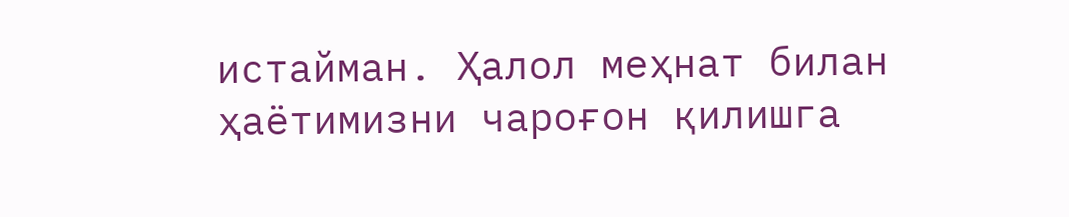истайман. Ҳалол меҳнат билан ҳаётимизни чароғон қилишга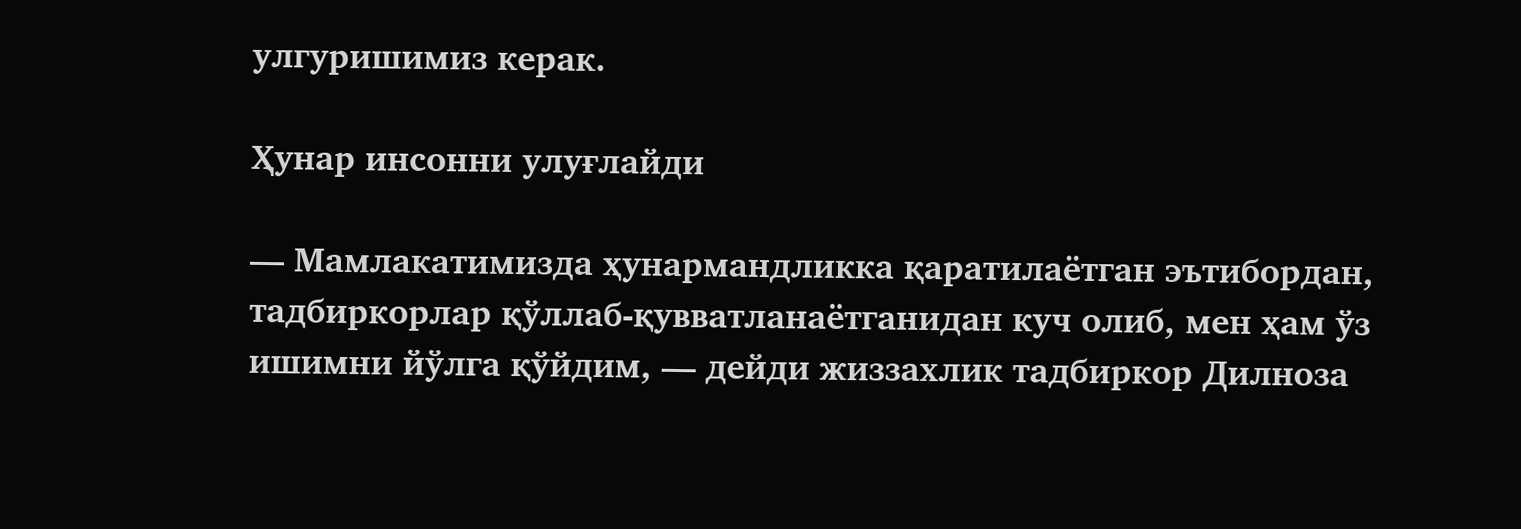улгуришимиз керак.

Ҳунар инсонни улуғлайди

— Мамлакатимизда ҳунармандликка қаратилаётган эътибордан, тадбиркорлар қўллаб-қувватланаётганидан куч олиб, мен ҳам ўз ишимни йўлга қўйдим, — дейди жиззахлик тадбиркор Дилноза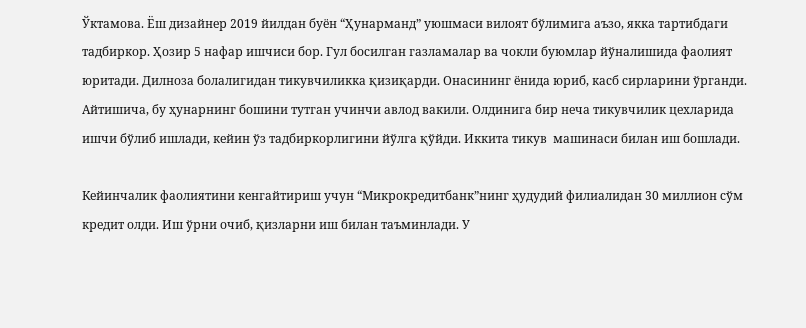Ўктамова. Ёш дизайнер 2019 йилдан буён “Ҳунарманд” уюшмаси вилоят бўлимига аъзо, якка тартибдаги тадбиркор. Ҳозир 5 нафар ишчиси бор. Гул босилган газламалар ва чокли буюмлар йўналишида фаолият юритади. Дилноза болалигидан тикувчиликка қизиқарди. Онасининг ёнида юриб, касб сирларини ўрганди. Айтишича, бу ҳунарнинг бошини тутган учинчи авлод вакили. Олдинига бир неча тикувчилик цехларида ишчи бўлиб ишлади, кейин ўз тадбиркорлигини йўлга қўйди. Иккита тикув  машинаси билан иш бошлади.

Кейинчалик фаолиятини кенгайтириш учун “Микрокредитбанк”нинг ҳудудий филиалидан 30 миллион сўм кредит олди. Иш ўрни очиб, қизларни иш билан таъминлади. У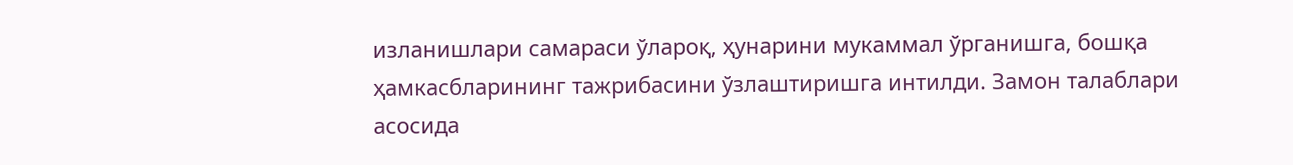изланишлари самараси ўлароқ, ҳунарини мукаммал ўрганишга, бошқа ҳамкасбларининг тажрибасини ўзлаштиришга интилди. Замон талаблари асосида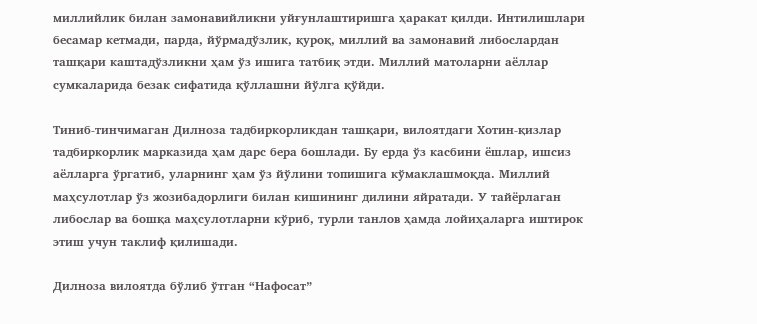миллийлик билан замонавийликни уйғунлаштиришга ҳаракат қилди. Интилишлари бесамар кетмади, парда, йўрмадўзлик, қуроқ, миллий ва замонавий либослардан ташқари каштадўзликни ҳам ўз ишига татбиқ этди. Миллий матоларни аёллар сумкаларида безак сифатида қўллашни йўлга қўйди.

Тиниб-тинчимаган Дилноза тадбиркорликдан ташқари, вилоятдаги Хотин-қизлар тадбиркорлик марказида ҳам дарс бера бошлади. Бу ерда ўз касбини ёшлар, ишсиз аёлларга ўргатиб, уларнинг ҳам ўз йўлини топишига кўмаклашмоқда. Миллий маҳсулотлар ўз жозибадорлиги билан кишининг дилини яйратади. У тайёрлаган либослар ва бошқа маҳсулотларни кўриб, турли танлов ҳамда лойиҳаларга иштирок этиш учун таклиф қилишади.

Дилноза вилоятда бўлиб ўтган “Нафосат”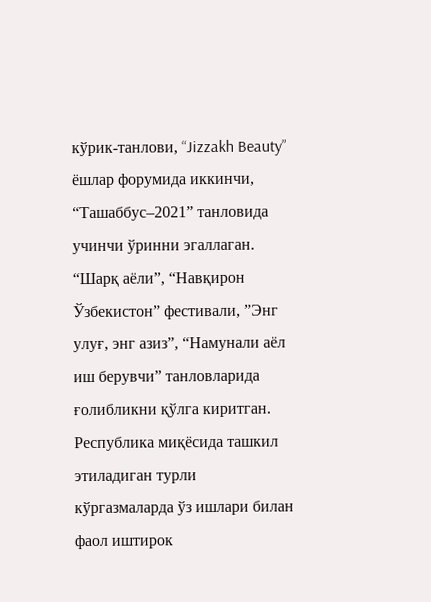кўрик-танлови, “Jizzakh Beauty” ёшлар форумида иккинчи, “Ташаббус–2021” танловида учинчи ўринни эгаллаган. “Шарқ аёли”, “Навқирон Ўзбекистон” фестивали, ”Энг улуғ, энг азиз”, “Намунали аёл иш берувчи” танловларида ғолибликни қўлга киритган. Республика миқёсида ташкил этиладиган турли кўргазмаларда ўз ишлари билан фаол иштирок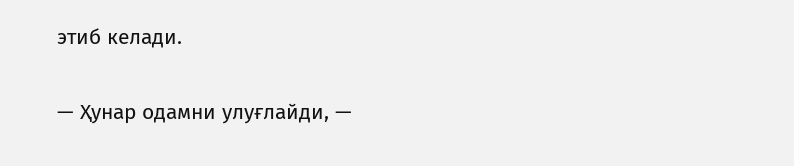этиб келади.

— Ҳунар одамни улуғлайди, —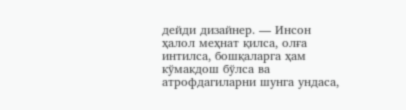дейди дизайнер. — Инсон ҳалол меҳнат қилса, олға интилса, бошқаларга ҳам кўмакдош бўлса ва атрофдагиларни шунга ундаса,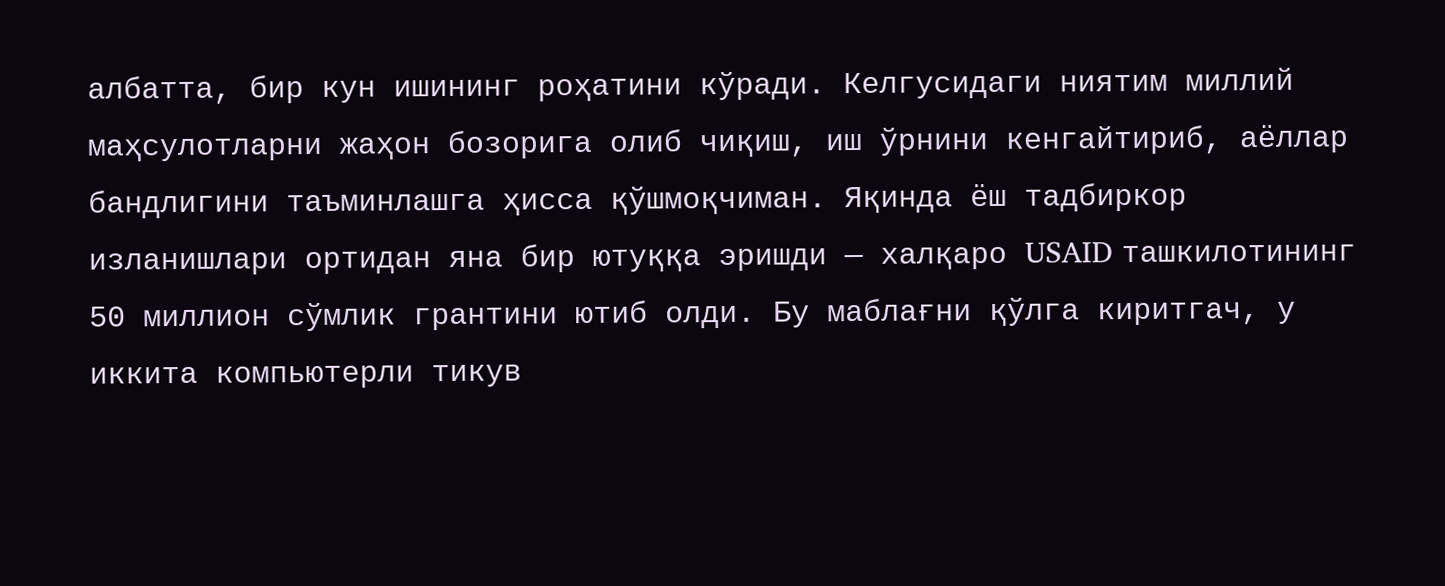албатта, бир кун ишининг роҳатини кўради. Келгусидаги ниятим миллий маҳсулотларни жаҳон бозорига олиб чиқиш, иш ўрнини кенгайтириб, аёллар бандлигини таъминлашга ҳисса қўшмоқчиман. Яқинда ёш тадбиркор изланишлари ортидан яна бир ютуққа эришди — халқаро USAID ташкилотининг 50 миллион сўмлик грантини ютиб олди. Бу маблағни қўлга киритгач, у иккита компьютерли тикув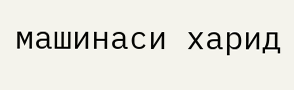машинаси харид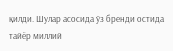қилди. Шулар асосида ўз бренди остида тайёр миллий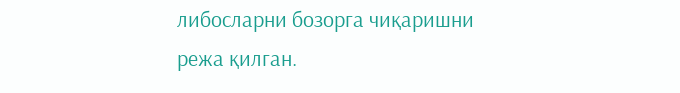либосларни бозорга чиқаришни режа қилган.